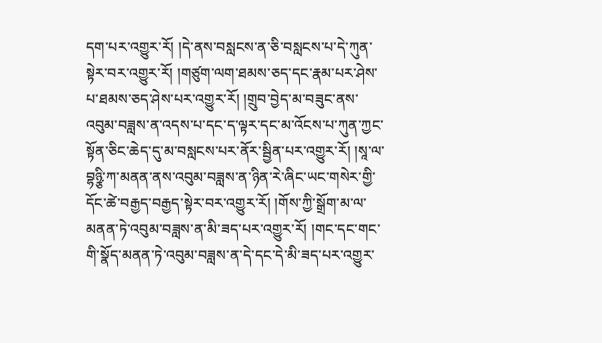དག་པར་འགྱུར་རོ། །དེ་ནས་བསླངས་ན་ཅི་བསླངས་པ་དེ་ཀུན་སྟེར་བར་འགྱུར་རོ། །གཙུག་ལག་ཐམས་ཅད་དང་རྣམ་པར་ཤེས་པ་ཐམས་ཅད་ཤེས་པར་འགྱུར་རོ། །གྲུབ་བྱེད་མ་བཟུང་ནས་འབུམ་བཟླས་ན་འདས་པ་དང་ད་ལྟར་དང་མ་འོངས་པ་ཀུན་ཀྱང་སྟོན་ཅིང་ཆེད་དུ་མ་བསླངས་པར་ནོར་སྦྱིན་པར་འགྱུར་རོ། །སཱ་ལ་བྷཉྩི་ཀ་མནན་ནས་འབུམ་བཟླས་ན་ཉིན་རེ་ཞིང་ཡང་གསེར་གྱི་དོང་ཚེ་བརྒྱད་བརྒྱད་སྟེར་བར་འགྱུར་རོ། །གོས་ཀྱི་སྒྲོག་མ་ལ་མནན་ཏེ་འབུམ་བཟླས་ན་མི་ཟད་པར་འགྱུར་རོ། །གང་དང་གང་གི་སྣོད་མནན་ཏེ་འབུམ་བཟླས་ན་དེ་དང་དེ་མི་ཟད་པར་འགྱུར་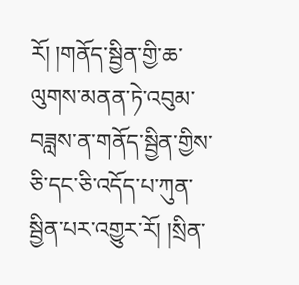རོ། །གནོད་སྦྱིན་གྱི་ཆ་ལུགས་མནན་ཏེ་འབུམ་བཟླས་ན་གནོད་སྦྱིན་གྱིས་ཅི་དང་ཅི་འདོད་པ་ཀུན་སྦྱིན་པར་འགྱུར་རོ། །སྲིན་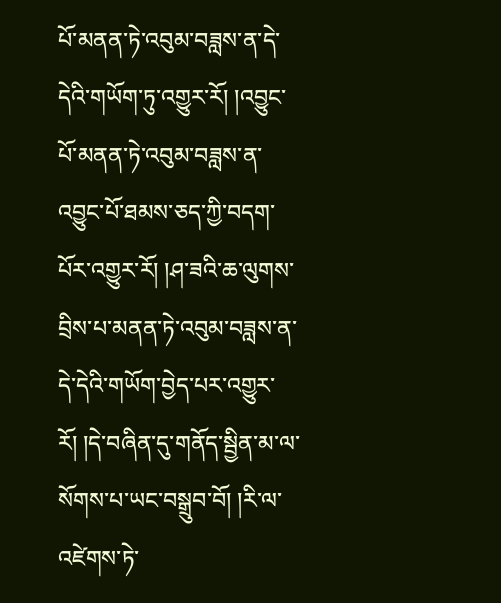པོ་མནན་ཏེ་འབུམ་བཟླས་ན་དེ་དེའི་གཡོག་ཏུ་འགྱུར་རོ། །འབྱུང་པོ་མནན་ཏེ་འབུམ་བཟླས་ན་འབྱུང་པོ་ཐམས་ཅད་ཀྱི་བདག་པོར་འགྱུར་རོ། །ཤ་ཟའི་ཆ་ལུགས་བྲིས་པ་མནན་ཏེ་འབུམ་བཟླས་ན་དེ་དེའི་གཡོག་བྱེད་པར་འགྱུར་རོ། །དེ་བཞིན་དུ་གནོད་སྦྱིན་མ་ལ་སོགས་པ་ཡང་བསྒྲུབ་བོ། །རི་ལ་འཛེགས་ཏེ་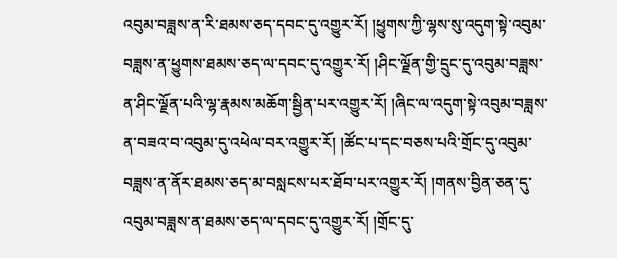འབུམ་བཟླས་ན་རི་ཐམས་ཅད་དབང་དུ་འགྱུར་རོ། །ཕྱུགས་ཀྱི་ལྷས་སུ་འདུག་སྟེ་འབུམ་བཟླས་ན་ཕྱུགས་ཐམས་ཅད་ལ་དབང་དུ་འགྱུར་རོ། །ཤིང་ལྗོན་གྱི་དྲུང་དུ་འབུམ་བཟླས་ན་ཤིང་ལྗོན་པའི་ལྷ་རྣམས་མཆོག་སྦྱིན་པར་འགྱུར་རོ། །ཞིང་ལ་འདུག་སྟེ་འབུམ་བཟླས་ན་བཟའ་བ་འབུམ་དུ་འཕེལ་བར་འགྱུར་རོ། །ཚོང་པ་དང་བཅས་པའི་གྲོང་དུ་འབུམ་བཟླས་ན་ནོར་ཐམས་ཅད་མ་བསླངས་པར་ཐོབ་པར་འགྱུར་རོ། །གནས་བྱིན་ཅན་དུ་འབུམ་བཟླས་ན་ཐམས་ཅད་ལ་དབང་དུ་འགྱུར་རོ། །གྲོང་དུ་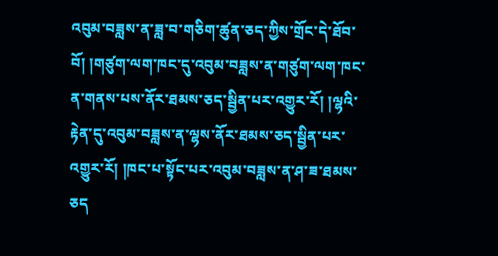འབུམ་བཟླས་ན་ཟླ་བ་གཅིག་ཚུན་ཅད་ཀྱིས་གྲོང་དེ་ཐོབ་བོ། །གཙུག་ལག་ཁང་དུ་འབུམ་བཟླས་ན་གཙུག་ལག་ཁང་ན་གནས་པས་ནོར་ཐམས་ཅད་སྦྱིན་པར་འགྱུར་རོ། །ལྷའི་རྟེན་དུ་འབུམ་བཟླས་ན་ལྷས་ནོར་ཐམས་ཅད་སྦྱིན་པར་འགྱུར་རོ། །ཁང་པ་སྟོང་པར་འབུམ་བཟླས་ན་ཤ་ཟ་ཐམས་ཅད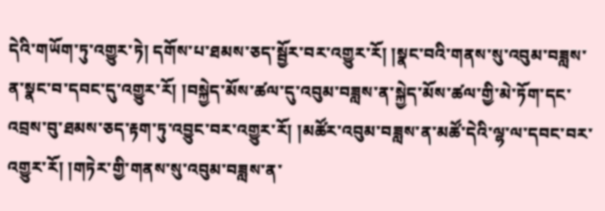དེའི་གཡོག་ཏུ་འགྱུར་ཏེ། དགོས་པ་ཐམས་ཅད་སྦྱོར་བར་འགྱུར་རོ། །སྣང་བའི་གནས་སུ་འབུམ་བཟླས་ན་སྣང་བ་དབང་དུ་འགྱུར་རོ། །བསྐྱེད་མོས་ཚལ་དུ་འབུམ་བཟླས་ན་སྐྱེད་མོས་ཚལ་གྱི་མེ་ཏོག་དང་འབྲས་བུ་ཐམས་ཅད་རྟག་ཏུ་འབྱུང་བར་འགྱུར་རོ། །མཚོར་འབུམ་བཟླས་ན་མཚོ་དེའི་ལྷ་ལ་དབང་བར་འགྱུར་རོ། །གཏེར་གྱི་གནས་སུ་འབུམ་བཟླས་ན་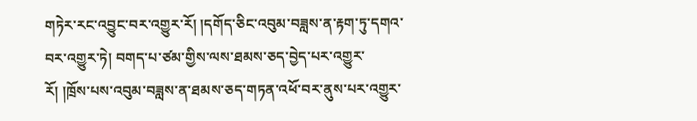གཏེར་རང་འབྱུང་བར་འགྱུར་རོ། །དགོད་ཅིང་འབུམ་བཟླས་ན་རྟག་ཏུ་དགའ་བར་འགྱུར་ཏེ། བགད་པ་ཙམ་གྱིས་ལས་ཐམས་ཅད་བྱེད་པར་འགྱུར་རོ། །ཁྲོས་པས་འབུམ་བཟླས་ན་ཐམས་ཅད་གཏན་འཕོ་བར་ནུས་པར་འགྱུར་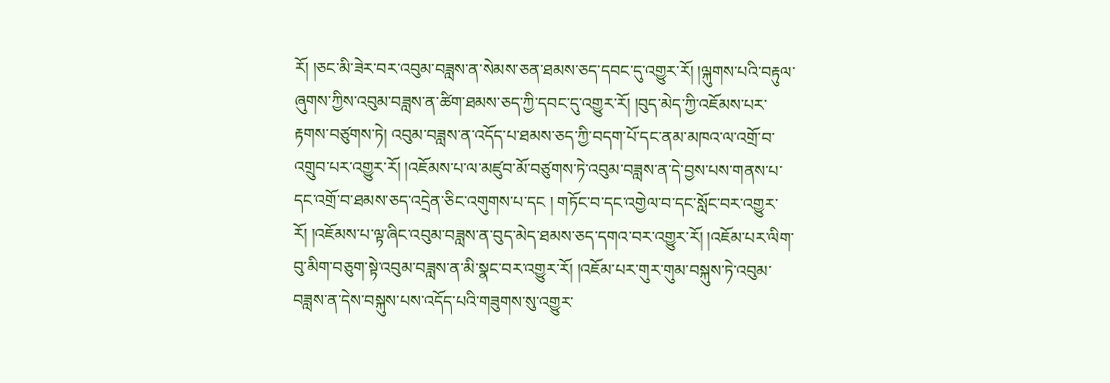རོ། །ཅང་མི་ཟེར་བར་འབུམ་བཟླས་ན་སེམས་ཅན་ཐམས་ཅད་དབང་དུ་འགྱུར་རོ། །ལྐུགས་པའི་བརྟུལ་ཞུགས་ཀྱིས་འབུམ་བཟླས་ན་ཚིག་ཐམས་ཅད་ཀྱི་དབང་དུ་འགྱུར་རོ། །བུད་མེད་ཀྱི་འཇོམས་པར་རྟགས་བཙུགས་ཏེ། འབུམ་བཟླས་ན་འདོད་པ་ཐམས་ཅད་ཀྱི་བདག་པོ་དང་ནམ་མཁའ་ལ་འགྲོ་བ་འགྲུབ་པར་འགྱུར་རོ། །འཇོམས་པ་ལ་མཛུབ་མོ་བཙུགས་ཏེ་འབུམ་བཟླས་ན་དེ་བྱས་པས་གནས་པ་དང་འགྲོ་བ་ཐམས་ཅད་འདྲེན་ཅིང་འགུགས་པ་དང ། གཏོང་བ་དང་འགྱེལ་བ་དང་སློང་བར་འགྱུར་རོ། །འཇོམས་པ་ལྟ་ཞིང་འབུམ་བཟླས་ན་བུད་མེད་ཐམས་ཅད་དགའ་བར་འགྱུར་རོ། །འཇོམ་པར་ལིག་བུ་མིག་བཅུག་སྟེ་འབུམ་བཟླས་ན་མི་སྣང་བར་འགྱུར་རོ། །འཇོམ་པར་གུར་གུམ་བསྐུས་ཏེ་འབུམ་བཟླས་ན་དེས་བསྐུས་པས་འདོད་པའི་གཟུགས་སུ་འགྱུར་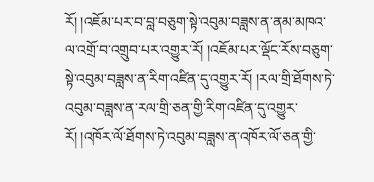རོ། །འཇོམ་པར་བ་བླ་བཅུག་སྟེ་འབུམ་བཟླས་ན་ནམ་མཁའ་ལ་འགྲོ་བ་འགྲུབ་པར་འགྱུར་རོ། །འཇོམ་པར་ལྡོང་རོས་བཅུག་སྟེ་འབུམ་བཟླས་ན་རིག་འཛིན་དུ་འགྱུར་རོ། །རལ་གྲི་ཐོགས་ཏེ་འབུམ་བཟླས་ན་རལ་གྲི་ཅན་གྱི་རིག་འཛིན་དུ་འགྱུར་རོ། །འཁོར་ལོ་ཐོགས་ཏེ་འབུམ་བཟླས་ན་འཁོར་ལོ་ཅན་གྱི་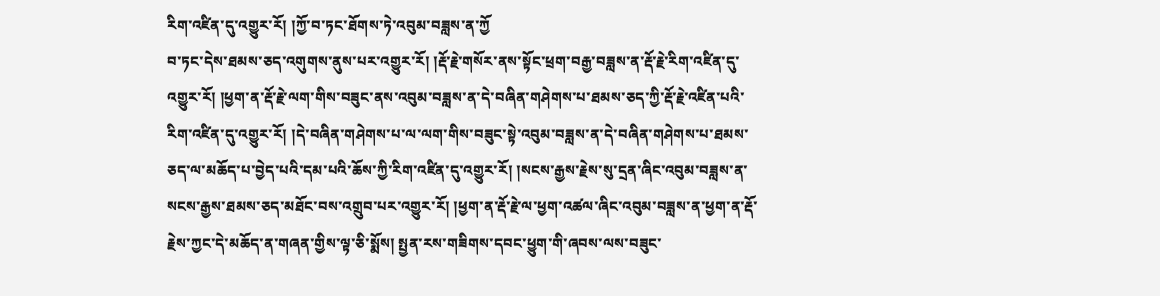རིག་འཛིན་དུ་འགྱུར་རོ། །ཀྱོ་བ་ཏང་ཐོགས་ཏེ་འབུམ་བཟླས་ན་ཀྱོ
བ་ཏང་དེས་ཐམས་ཅད་འགུགས་ནུས་པར་འགྱུར་རོ། །རྡོ་རྗེ་གསོར་ནས་སྟོང་ཕྲག་བརྒྱ་བཟླས་ན་རྡོ་རྗེ་རིག་འཛིན་དུ་འགྱུར་རོ། །ཕྱག་ན་རྡོ་རྗེ་ལག་གིས་བཟུང་ནས་འབུམ་བཟླས་ན་དེ་བཞིན་གཤེགས་པ་ཐམས་ཅད་ཀྱི་རྡོ་རྗེ་འཛིན་པའི་རིག་འཛིན་དུ་འགྱུར་རོ། །དེ་བཞིན་གཤེགས་པ་ལ་ལག་གིས་བཟུང་སྟེ་འབུམ་བཟླས་ན་དེ་བཞིན་གཤེགས་པ་ཐམས་ཅད་ལ་མཆོད་པ་བྱེད་པའི་དམ་པའི་ཆོས་ཀྱི་རིག་འཛིན་དུ་འགྱུར་རོ། །སངས་རྒྱས་རྗེས་སུ་དྲན་ཞིང་འབུམ་བཟླས་ན་སངས་རྒྱས་ཐམས་ཅད་མཐོང་བས་འགྲུབ་པར་འགྱུར་རོ། །ཕྱག་ན་རྡོ་རྗེ་ལ་ཕྱག་འཚལ་ཞིང་འབུམ་བཟླས་ན་ཕྱག་ན་རྡོ་རྗེས་ཀྱང་དེ་མཆོད་ན་གཞན་གྱིས་ལྟ་ཅི་སྨོས། སྤྱན་རས་གཟིགས་དབང་ཕྱུག་གི་ཞབས་ལས་བཟུང་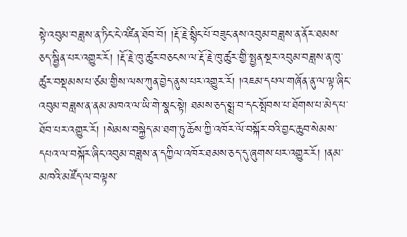སྟེ་འབུམ་བཟླས་ན་ཏིང་ངེ་འཛིན་ཐོབ་བོ། །རྡོ་རྗེ་སྙིང་པོ་བཟུང་ནས་འབུམ་བཟླས་ན་ནོར་ཐམས་ཅད་སྦྱིན་པར་འགྱུར་རོ། །རྡོ་རྗེ་ཁུ་ཚུར་བཅངས་ལ་རྡོ་རྗེ་ཁུ་ཚུར་གྱི་སྤྱན་སྔར་འབུམ་བཟླས་ན་ཁུ་ཚུར་བསྡམས་པ་ཙམ་གྱིས་ལས་ཀུན་བྱེད་ནུས་པར་འགྱུར་རོ། །འཇམ་དཔལ་གཞོན་ནུ་ལ་ལྟ་ཞིང་འབུམ་བཟླས་ན་ནམ་མཁའ་ལ་ཡི་གེ་སྣང་སྟེ། ཐམས་ཅད་སྨྲ་བ་དང་སྤོབས་པ་ཐོགས་པ་མེད་པ་ཐོབ་པར་འགྱུར་རོ། །སེམས་བསྐྱེད་མ་ཐག་ཏུ་ཆོས་ཀྱི་འཁོར་ལོ་བསྐོར་བའི་བྱང་ཆུབ་སེམས་དཔའ་ལ་བསྐོར་ཞིང་འབུམ་བཟླས་ན་དཀྱིལ་འཁོར་ཐམས་ཅད་དུ་ཞུགས་པར་འགྱུར་རོ། །ནམ་མཁའི་མཛོད་ལ་བལྟས་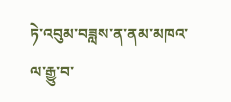ཏེ་འབུམ་བཟླས་ན་ནམ་མཁའ་ལ་རྒྱུ་བ་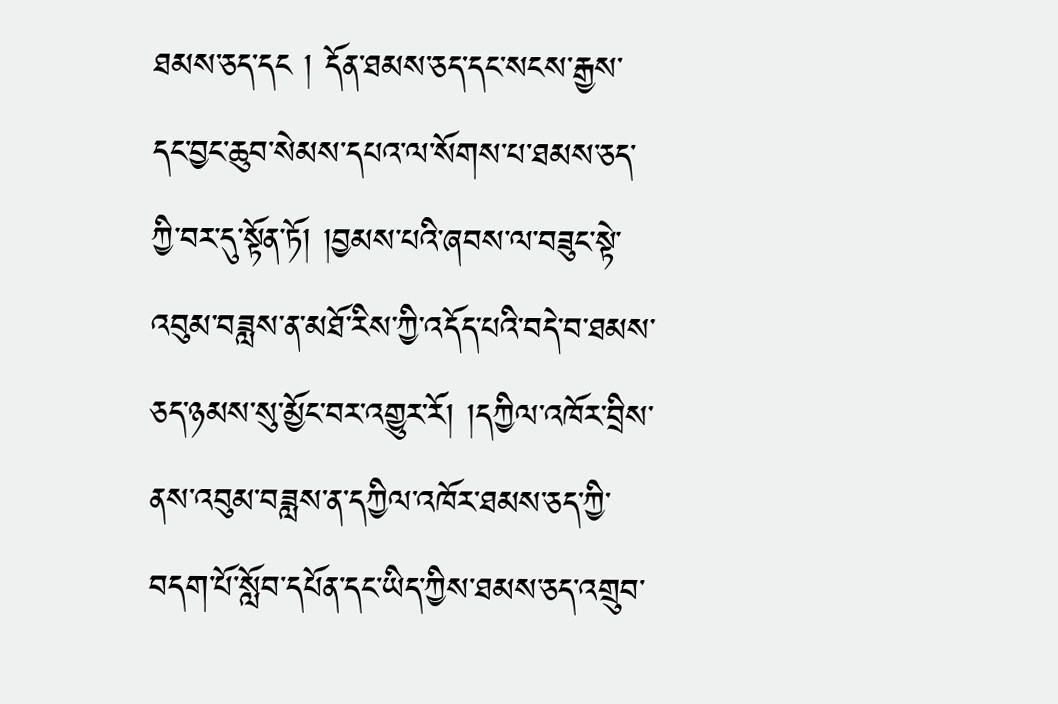ཐམས་ཅད་དང ། དོན་ཐམས་ཅད་དང་སངས་རྒྱས་དང་བྱང་ཆུབ་སེམས་དཔའ་ལ་སོགས་པ་ཐམས་ཅད་ཀྱི་བར་དུ་སྟོན་ཏོ། །བྱམས་པའི་ཞབས་ལ་བཟུང་སྟེ་འབུམ་བཟླས་ན་མཐོ་རིས་ཀྱི་འདོད་པའི་བདེ་བ་ཐམས་ཅད་ཉམས་སུ་མྱོང་བར་འགྱུར་རོ། །དཀྱིལ་འཁོར་བྲིས་ནས་འབུམ་བཟླས་ན་དཀྱིལ་འཁོར་ཐམས་ཅད་ཀྱི་བདག་པོ་སློབ་དཔོན་དང་ཡིད་ཀྱིས་ཐམས་ཅད་འགྲུབ་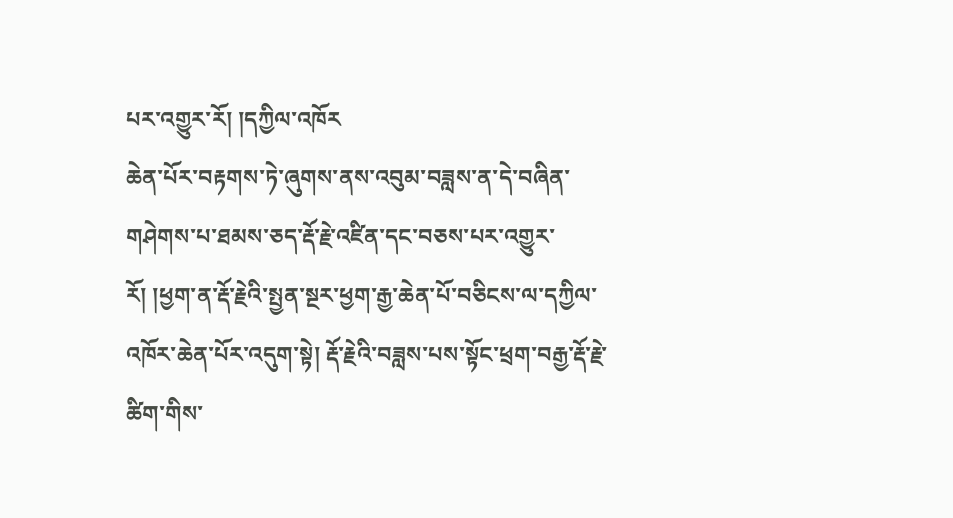པར་འགྱུར་རོ། །དཀྱིལ་འཁོར
ཆེན་པོར་བརྟགས་ཏེ་ཞུགས་ནས་འབུམ་བཟླས་ན་དེ་བཞིན་གཤེགས་པ་ཐམས་ཅད་རྡོ་རྗེ་འཛིན་དང་བཅས་པར་འགྱུར་རོ། །ཕྱག་ན་རྡོ་རྗེའི་སྤྱན་སྔར་ཕྱག་རྒྱ་ཆེན་པོ་བཅིངས་ལ་དཀྱིལ་འཁོར་ཆེན་པོར་འདུག་སྟེ། རྡོ་རྗེའི་བཟླས་པས་སྟོང་ཕྲག་བརྒྱ་རྡོ་རྗེ་ཚིག་གིས་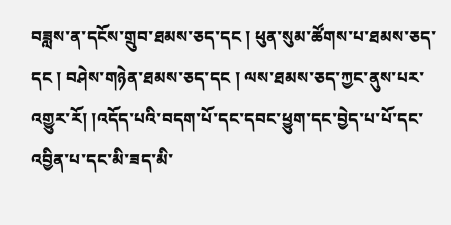བཟླས་ན་དངོས་གྲུབ་ཐམས་ཅད་དང ། ཕུན་སུམ་ཚོགས་པ་ཐམས་ཅད་དང ། བཤེས་གཉེན་ཐམས་ཅད་དང ། ལས་ཐམས་ཅད་ཀྱང་ནུས་པར་འགྱུར་རོ། །འདོད་པའི་བདག་པོ་དང་དབང་ཕྱུག་དང་བྱེད་པ་པོ་དང་འབྱིན་པ་དང་མི་ཟད་མི་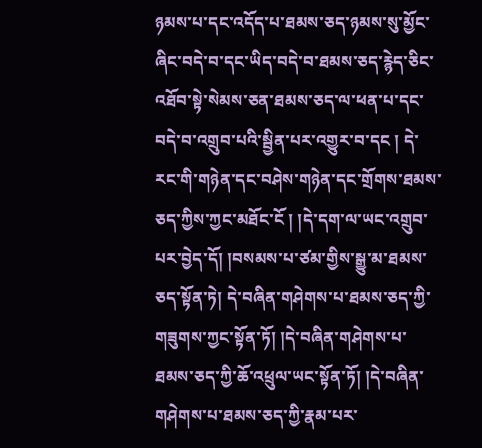ཉམས་པ་དང་འདོད་པ་ཐམས་ཅད་ཉམས་སུ་མྱོང་ཞིང་བདེ་བ་དང་ཡིད་བདེ་བ་ཐམས་ཅད་རྙེད་ཅིང་འཐོབ་སྟེ་སེམས་ཅན་ཐམས་ཅད་ལ་ཕན་པ་དང་བདེ་བ་འགྲུབ་པའི་སྦྱིན་པར་འགྱུར་བ་དང ། དེ་རང་གི་གཉེན་དང་བཤེས་གཉེན་དང་གྲོགས་ཐམས་ཅད་ཀྱིས་ཀྱང་མཐོང་ངོ ། །དེ་དག་ལ་ཡང་འགྲུབ་པར་བྱེད་དོ། །བསམས་པ་ཙམ་གྱིས་སྒྱུ་མ་ཐམས་ཅད་སྟོན་ཏེ། དེ་བཞིན་གཤེགས་པ་ཐམས་ཅད་ཀྱི་གཟུགས་ཀྱང་སྟོན་ཏོ། །དེ་བཞིན་གཤེགས་པ་ཐམས་ཅད་ཀྱི་ཆོ་འཕྲུལ་ཡང་སྟོན་ཏོ། །དེ་བཞིན་གཤེགས་པ་ཐམས་ཅད་ཀྱི་རྣམ་པར་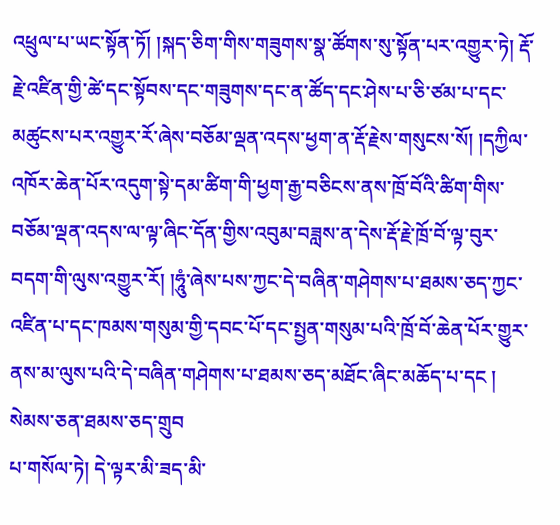འཕྲུལ་པ་ཡང་སྟོན་ཏོ། །སྐད་ཅིག་གིས་གཟུགས་སྣ་ཚོགས་སུ་སྟོན་པར་འགྱུར་ཏེ། རྡོ་རྗེ་འཛིན་གྱི་ཚེ་དང་སྟོབས་དང་གཟུགས་དང་ན་ཚོད་དང་ཤེས་པ་ཅི་ཙམ་པ་དང་མཚུངས་པར་འགྱུར་རོ་ཞེས་བཅོམ་ལྡན་འདས་ཕྱག་ན་རྡོ་རྗེས་གསུངས་སོ། །དཀྱིལ་འཁོར་ཆེན་པོར་འདུག་སྟེ་དམ་ཚིག་གི་ཕྱག་རྒྱ་བཅིངས་ནས་ཁྲོ་བོའི་ཚིག་གིས་བཅོམ་ལྡན་འདས་ལ་ལྟ་ཞིང་དོན་གྱིས་འབུམ་བཟླས་ན་དེས་རྡོ་རྗེ་ཁྲོ་བོ་ལྟ་བུར་བདག་གི་ལུས་འགྱུར་རོ། །ཧཱུཾ་ཞེས་པས་ཀྱང་དེ་བཞིན་གཤེགས་པ་ཐམས་ཅད་ཀྱང་འཛིན་པ་དང་ཁམས་གསུམ་གྱི་དབང་པོ་དང་སྤྱན་གསུམ་པའི་ཁྲོ་བོ་ཆེན་པོར་གྱུར་ནས་མ་ལུས་པའི་དེ་བཞིན་གཤེགས་པ་ཐམས་ཅད་མཐོང་ཞིང་མཆོད་པ་དང ། སེམས་ཅན་ཐམས་ཅད་གྲུབ
པ་གསོལ་ཏེ། དེ་ལྟར་མི་ཟད་མི་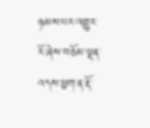ཉམས་པར་འགྱུར་རོ་ཞེས་བཅོམ་ལྡན་འདས་ཕྱག་ན་རྡོ་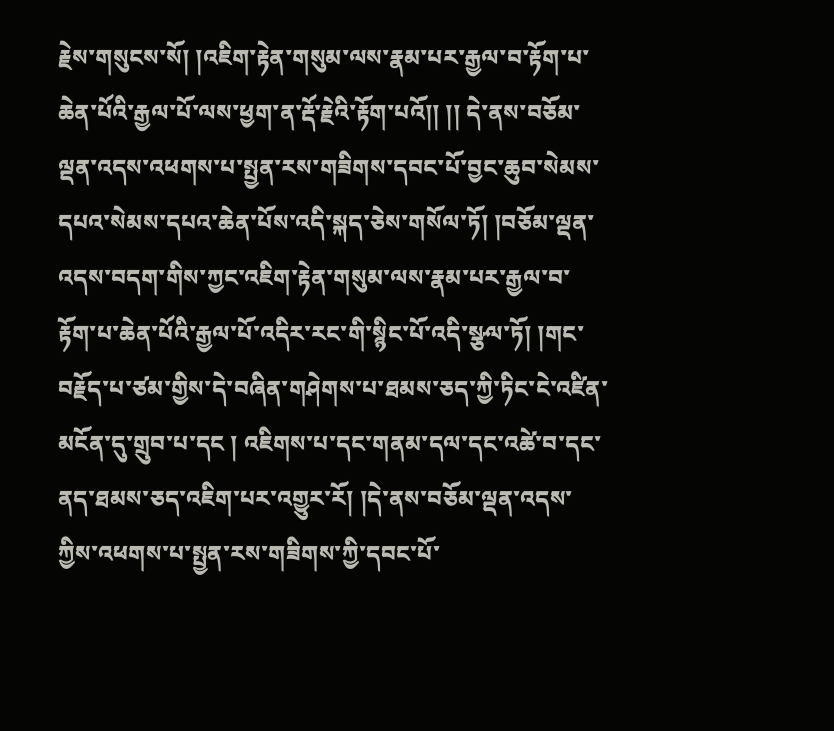རྗེས་གསུངས་སོ། །འཇིག་རྟེན་གསུམ་ལས་རྣམ་པར་རྒྱལ་བ་རྟོག་པ་ཆེན་པོའི་རྒྱལ་པོ་ལས་ཕྱག་ན་རྡོ་རྗེའི་རྟོག་པའོ།། །། དེ་ནས་བཅོམ་ལྡན་འདས་འཕགས་པ་སྤྱན་རས་གཟིགས་དབང་པོ་བྱང་ཆུབ་སེམས་དཔའ་སེམས་དཔའ་ཆེན་པོས་འདི་སྐད་ཅེས་གསོལ་ཏོ། །བཅོམ་ལྡན་འདས་བདག་གིས་ཀྱང་འཇིག་རྟེན་གསུམ་ལས་རྣམ་པར་རྒྱལ་བ་རྟོག་པ་ཆེན་པོའི་རྒྱལ་པོ་འདིར་རང་གི་སྙིང་པོ་འདི་སྩལ་ཏོ། །གང་བརྗོད་པ་ཙམ་གྱིས་དེ་བཞིན་གཤེགས་པ་ཐམས་ཅད་ཀྱི་ཏིང་ངེ་འཛིན་མངོན་དུ་གྲུབ་པ་དང ། འཇིགས་པ་དང་གནམ་དལ་དང་འཚེ་བ་དང་ནད་ཐམས་ཅད་འཇིག་པར་འགྱུར་རོ། །དེ་ནས་བཅོམ་ལྡན་འདས་ཀྱིས་འཕགས་པ་སྤྱན་རས་གཟིགས་ཀྱི་དབང་པོ་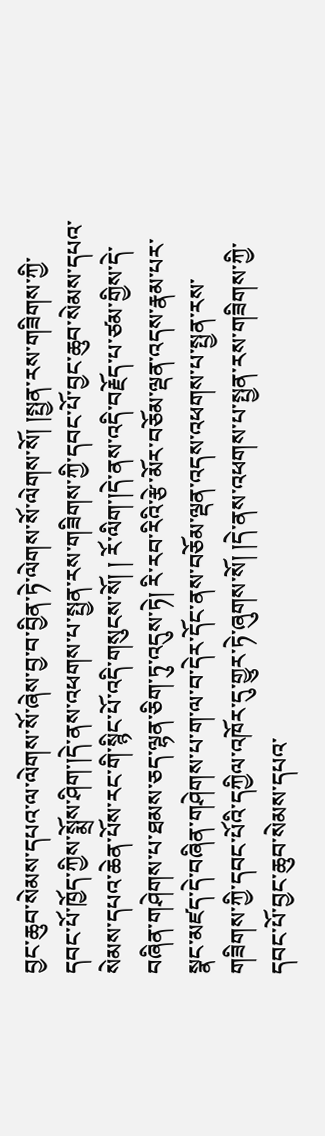བྱང་ཆུབ་སེམས་དཔའ་ལ་ལེགས་སོ་ཞེས་བྱ་བ་བྱིན་ཏེ་ལེགས་སོ་ལེགས་སོ། །སྤྱན་རས་གཟིགས་ཀྱི་དབང་པོ་ཁྱོད་ཀྱིས་སྨྲོས་ཤིག་།དེ་ནས་འཕགས་པ་སྤྱན་རས་གཟིགས་ཀྱི་དབང་པོ་བྱང་ཆུབ་སེམས་དཔའ་སེམས་དཔའ་ཆེན་པོས་རང་གི་སྙིང་པོ་འདི་གསུངས་སོ། ། རོ་ལིག་།དེ་ནས་འདི་བརྗོད་པ་ཙམ་གྱིས་དེ་བཞིན་གཤེགས་པ་ཐམས་ཅད་ལྷན་ཅིག་ཏུ་འདུས་ཏེ། རི་རབ་རིའི་རྩེ་མོར་བཅོམ་ལྡན་འདས་རྣམ་པར་སྣང་མཛད་དེ་བཞིན་གཤེགས་པ་ག་ལ་བ་དེར་དོང་ནས་བཅོམ་ལྡན་འདས་འཕགས་པ་སྤྱན་རས་གཟིགས་ཀྱི་དབང་པོའི་དཀྱིལ་འཁོར་དུ་གྱུར་ཏེ་ཞུགས་སོ། །དེ་ནས་འཕགས་པ་སྤྱན་རས་གཟིགས་ཀྱི་དབང་པོ་བྱང་ཆུབ་སེམས་དཔའ་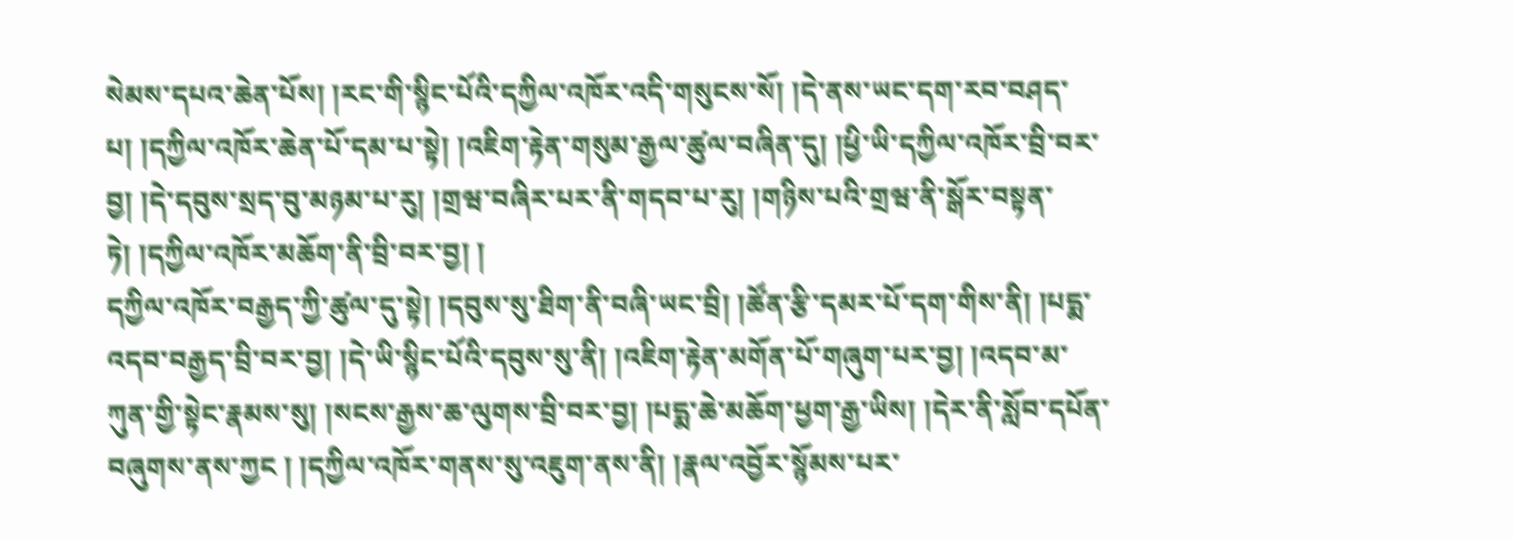སེམས་དཔའ་ཆེན་པོས། །རང་གི་སྙིང་པོའི་དཀྱིལ་འཁོར་འདི་གསུངས་སོ། །དེ་ནས་ཡང་དག་རབ་བཤད་པ། །དཀྱིལ་འཁོར་ཆེན་པོ་དམ་པ་སྟེ། །འཇིག་རྟེན་གསུམ་རྒྱལ་ཚུལ་བཞིན་དུ། །ཕྱི་ཡི་དཀྱིལ་འཁོར་བྲི་བར་བྱ། །དེ་དབུས་སྲད་བུ་མཉམ་པ་རུ། །གྲཝ་བཞིར་པར་ནི་གདབ་པ་རུ། །གཉིས་པའི་གྲཝ་ནི་སྒོར་བསྟན་ཏེ། །དཀྱིལ་འཁོར་མཆོག་ནི་བྲི་བར་བྱ། །
དཀྱིལ་འཁོར་བརྒྱད་ཀྱི་ཚུལ་དུ་སྟེ། །དབུས་སུ་ཐིག་ནི་བཞི་ཡང་བྲི། །ཚོན་རྩི་དམར་པོ་དག་གིས་ནི། །པདྨ་འདབ་བརྒྱད་བྲི་བར་བྱ། །དེ་ཡི་སྙིང་པོའི་དབུས་སུ་ནི། །འཇིག་རྟེན་མགོན་པོ་གཞུག་པར་བྱ། །འདབ་མ་ཀུན་གྱི་སྟེང་རྣམས་སུ། །སངས་རྒྱས་ཆ་ལུགས་བྲི་བར་བྱ། །པདྨ་ཆེ་མཆོག་ཕྱག་རྒྱ་ཡིས། །དེར་ནི་སློབ་དཔོན་བཞུགས་ནས་ཀྱང ། །དཀྱིལ་འཁོར་གནས་སུ་འཇུག་ནས་ནི། །རྣལ་འབྱོར་སྙོམས་པར་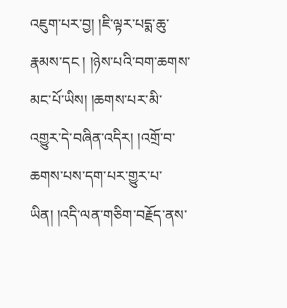འཇུག་པར་བྱ། །ཇི་ལྟར་པདྨ་ཆུ་རྣམས་དང ། །ཉེས་པའི་བག་ཆགས་མང་པོ་ཡིས། །ཆགས་པར་མི་འགྱུར་དེ་བཞིན་འདིར། །འགྲོ་བ་ཆགས་པས་དག་པར་གྱུར་པ་ཡིན། །འདི་ལན་གཅིག་བརྗོད་ནས་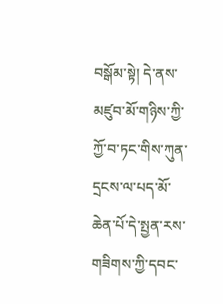བསྒོམ་སྟེ། དེ་ནས་མཛུབ་མོ་གཉིས་ཀྱི་ཀྱོ་བ་ཏང་གིས་ཀུན་དྲངས་ལ་པད་མོ་ཆེན་པོ་དེ་སྤྱན་རས་གཟིགས་ཀྱི་དབང་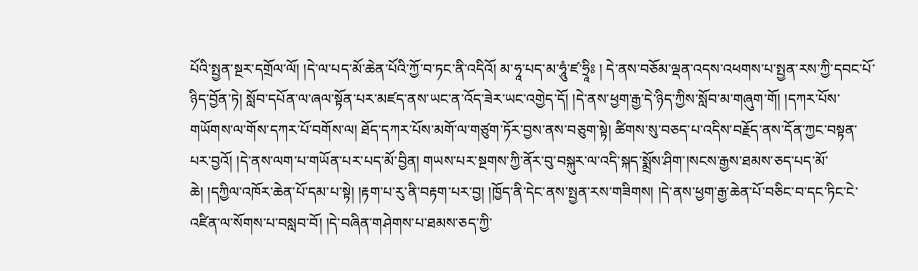པོའི་སྤྱན་སྔར་དགྲོལ་ལོ། །དེ་ལ་པད་མོ་ཆེན་པོའི་ཀྱོ་བ་ཏང་ནི་འདིའོ། མ་ཧཱ་པད་མ་ཧཱུཾ་ཛ་ཧྲཱིཿ ། དེ་ནས་བཅོམ་ལྡན་འདས་འཕགས་པ་སྤྱན་རས་ཀྱི་དབང་པོ་ཉིད་བྱོན་ཏེ། སློབ་དཔོན་ལ་ཞལ་སྟོན་པར་མཛད་ནས་ཡང་ན་འོད་ཟེར་ཡང་འགྱེད་དོ། །དེ་ནས་ཕྱག་རྒྱ་དེ་ཉིད་ཀྱིས་སློབ་མ་གཞུག་གོ། །དཀར་པོས་གཡོགས་ལ་གོས་དཀར་པོ་བགོས་ལ། ཐོད་དཀར་པོས་མགོ་ལ་གཙུག་ཏོར་བྱས་ནས་བཅུག་སྟེ། ཚིགས་སུ་བཅད་པ་འདིས་བརྗོད་ནས་དོན་ཀྱང་བསྟན་པར་བྱའོ། །དེ་ནས་ལག་པ་གཡོན་པར་པད་མོ་བྱིན། གཡས་པར་སྔགས་ཀྱི་ནོར་བུ་བསྐུར་ལ་འདི་སྐད་སྨྲོས་ཤིག་།སངས་རྒྱས་ཐམས་ཅད་པད་མོ་ཆེ། །དཀྱིལ་འཁོར་ཆེན་པོ་དམ་པ་སྟེ། །རྟག་པ་རུ་ནི་བརྟག་པར་བྱ། །ཁྱོད་ནི་དེང་ནས་སྤྱན་རས་གཟིགས། །དེ་ནས་ཕྱག་རྒྱ་ཆེན་པོ་བཅིང་བ་དང་ཏིང་ངེ་འཛིན་ལ་སོགས་པ་བསླབ་བོ། །དེ་བཞིན་གཤེགས་པ་ཐམས་ཅད་ཀྱི་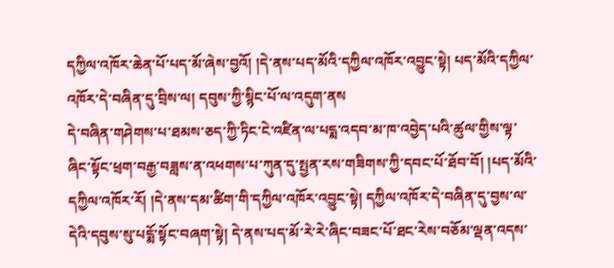དཀྱིལ་འཁོར་ཆེན་པོ་པད་མོ་ཞེས་བྱའོ། །དེ་ནས་པད་མོའི་དཀྱིལ་འཁོར་འབྱུང་སྟེ། པད་མོའི་དཀྱིལ་འཁོར་དེ་བཞིན་དུ་བྲིས་ལ། དབུས་ཀྱི་སྙིང་པོ་ལ་འདུག་ནས
དེ་བཞིན་གཤེགས་པ་ཐམས་ཅད་ཀྱི་ཏིང་ངེ་འཛིན་ལ་པདྨ་འདབ་མ་ཁ་འབྱེད་པའི་ཚུལ་གྱིས་ལྟ་ཞིང་སྟོང་ཕྲག་བརྒྱ་བཟླས་ན་འཕགས་པ་ཀུན་དུ་སྤྱན་རས་གཟིགས་ཀྱི་དབང་པོ་ཐོབ་བོ། །པད་མོའི་དཀྱིལ་འཁོར་རོ། །དེ་ནས་དམ་ཚིག་གི་དཀྱིལ་འཁོར་འབྱུང་སྟེ། དཀྱིལ་འཁོར་དེ་བཞིན་དུ་བྱས་ལ་དེའི་དབུས་སུ་པདྨོ་སྟོང་བཞག་སྟེ། དེ་ནས་པད་མོ་རེ་རེ་ཞིང་བཟང་པོ་ཐང་རེས་བཅོམ་ལྡན་འདས་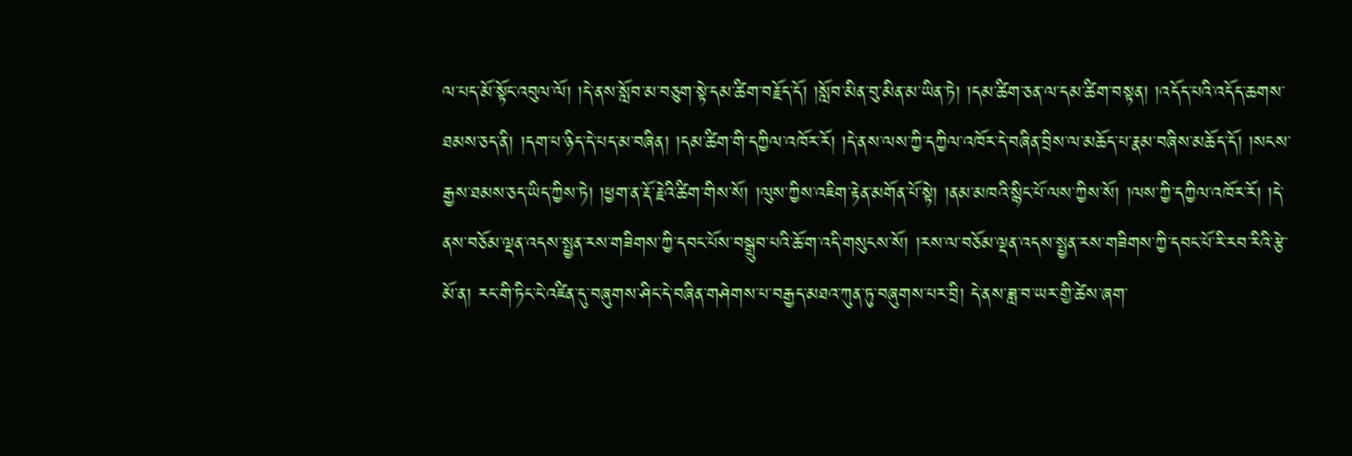ལ་པད་མོ་སྟོང་འབུལ་ལོ། །དེ་ནས་སློབ་མ་བཅུག་སྟེ་དམ་ཚིག་བརྗོད་དོ། །སློབ་མིན་བུ་མིན་མ་ཡིན་ཏེ། །དམ་ཚིག་ཅན་ལ་དམ་ཚིག་བསྟན། །འདོད་པའི་འདོད་ཆགས་ཐམས་ཅད་ནི། །དག་པ་ཉིད་དེ་པད་མ་བཞིན། །དམ་ཚིག་གི་དཀྱིལ་འཁོར་རོ། །དེ་ནས་ལས་ཀྱི་དཀྱིལ་འཁོར་དེ་བཞིན་བྲིས་ལ་མཆོད་པ་རྣམ་བཞིས་མཆོད་དོ། །སངས་རྒྱས་ཐམས་ཅད་ཡིད་ཀྱིས་ཏེ། །ཕྱག་ན་རྡོ་རྗེའི་ཚིག་གིས་སོ། །ལུས་ཀྱིས་འཇིག་རྟེན་མགོན་པོ་སྟེ། །ནམ་མཁའི་སྙིང་པོ་ལས་ཀྱིས་སོ། །ལས་ཀྱི་དཀྱིལ་འཁོར་རོ། །དེ་ནས་བཅོམ་ལྡན་འདས་སྤྱན་རས་གཟིགས་ཀྱི་དབང་པོས་བསྒྲུབ་པའི་ཆོ་ག་འདི་གསུངས་སོ། །རས་ལ་བཅོམ་ལྡན་འདས་སྤྱན་རས་གཟིགས་ཀྱི་དབང་པོ་རི་རབ་རིའི་རྩེ་མོ་ན། རང་གི་ཏིང་ངེ་འཛིན་དུ་བཞུགས་ཤིང་དེ་བཞིན་གཤེགས་པ་བརྒྱད་མཐའ་ཀུན་ཏུ་བཞུགས་པར་བྲི། དེ་ནས་ཟླ་བ་ཡར་གྱི་ཚེས་ཞག་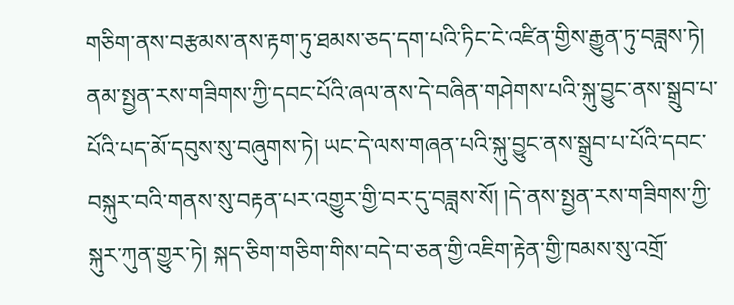གཅིག་ནས་བརྩམས་ནས་རྟག་ཏུ་ཐམས་ཅད་དག་པའི་ཏིང་ངེ་འཛིན་གྱིས་རྒྱུན་ཏུ་བཟླས་ཏེ། ནམ་སྤྱན་རས་གཟིགས་ཀྱི་དབང་པོའི་ཞལ་ནས་དེ་བཞིན་གཤེགས་པའི་སྐུ་བྱུང་ནས་སྒྲུབ་པ་པོའི་པད་མོ་དབུས་སུ་བཞུགས་ཏེ། ཡང་དེ་ལས་གཞན་པའི་སྐུ་བྱུང་ནས་སྒྲུབ་པ་པོའི་དབང་བསྐུར་བའི་གནས་སུ་བརྟན་པར་འགྱུར་གྱི་བར་དུ་བཟླས་སོ། །དེ་ནས་སྤྱན་རས་གཟིགས་ཀྱི་སྐུར་ཀུན་གྱུར་ཏེ། སྐད་ཅིག་གཅིག་གིས་བདེ་བ་ཅན་གྱི་འཇིག་རྟེན་གྱི་ཁམས་སུ་འགྲོ་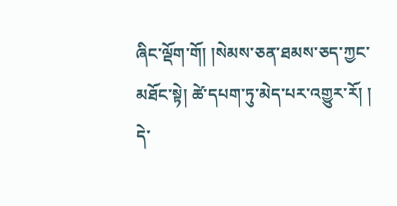ཞིང་ལྡོག་གོ། །སེམས་ཅན་ཐམས་ཅད་ཀྱང་མཐོང་སྟེ། ཚེ་དཔག་ཏུ་མེད་པར་འགྱུར་རོ། །
དེ་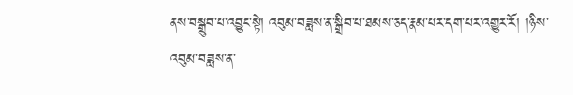ནས་བསྒྲུབ་པ་འབྱུང་སྟེ། འབུམ་བཟླས་ན་སྒྲིབ་པ་ཐམས་ཅད་རྣམ་པར་དག་པར་འགྱུར་རོ། །ཉིས་འབུམ་བཟླས་ན་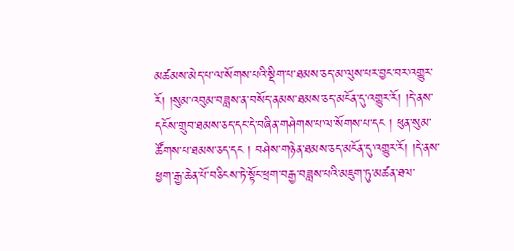མཚམས་མེད་པ་ལ་སོགས་པའི་སྡིག་པ་ཐམས་ཅད་མ་ལུས་པར་བྱང་བར་འགྱུར་རོ། །སུམ་འབུམ་བཟླས་ན་བསོད་ནམས་ཐམས་ཅད་མངོན་དུ་འགྱུར་རོ། །དེ་ནས་དངོས་གྲུབ་ཐམས་ཅད་དང་དེ་བཞིན་གཤེགས་པ་ལ་སོགས་པ་དང ། ཕུན་སུམ་ཚོགས་པ་ཐམས་ཅད་དང ། བཤེས་གཉེན་ཐམས་ཅད་མངོན་དུ་འགྱུར་རོ། །དེ་ནས་ཕྱག་རྒྱ་ཆེན་པོ་བཅིངས་ཏེ་སྟོང་ཕྲག་བརྒྱ་བཟླས་པའི་མཇུག་ཏུ་མཚན་ཐལ་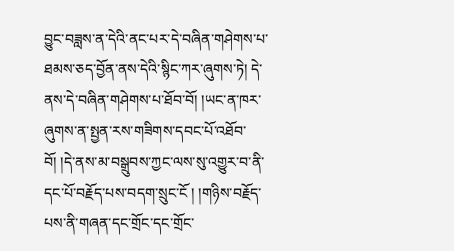བྱུང་བཟླས་ན་དེའི་ནང་པར་དེ་བཞིན་གཤེགས་པ་ཐམས་ཅད་བྱོན་ནས་དེའི་སྙིང་ཀར་ཞུགས་ཏེ། དེ་ནས་དེ་བཞིན་གཤེགས་པ་ཐོབ་བོ། །ཡང་ན་ཁར་ཞུགས་ན་སྤྱན་རས་གཟིགས་དབང་པོ་འཐོབ་བོ། །དེ་ནས་མ་བསྒྲུབས་ཀྱང་ལས་སུ་འགྱུར་བ་ནི་དང་པོ་བརྗོད་པས་བདག་སྲུང་ངོ ། །གཉིས་བརྗོད་པས་ནི་གཞན་དང་གྲོང་དང་གྲོང་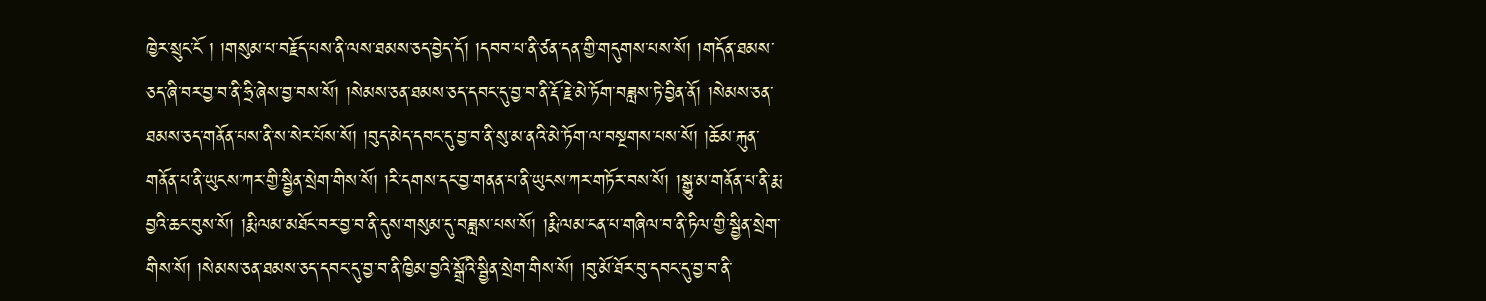ཁྱེར་སྲུང་ངོ ། །གསུམ་པ་བརྗོད་པས་ནི་ལས་ཐམས་ཅད་བྱེད་དོ། །དབབ་པ་ནི་ཙན་དན་གྱི་གདུགས་པས་སོ། །གདོན་ཐམས་ཅད་ཞི་བར་བྱ་བ་ནི་ཧྲི་ཞེས་བྱ་བས་སོ། །སེམས་ཅན་ཐམས་ཅད་དབང་དུ་བྱ་བ་ནི་རྡོ་རྗེ་མེ་ཏོག་བཟླས་ཏེ་བྱིན་ནོ། །སེམས་ཅན་ཐམས་ཅད་གནོན་པས་ནི་ས་སེར་པོས་སོ། །བུད་མེད་དབང་དུ་བྱ་བ་ནི་སུ་མ་ནའི་མེ་ཏོག་ལ་བསྔགས་པས་སོ། །ཆོམ་རྐུན་གནོན་པ་ནི་ཡུངས་ཀར་གྱི་སྦྱིན་སྲེག་གིས་སོ། །རི་དགས་དང་བྱ་གནན་པ་ནི་ཡུངས་ཀར་གཏོར་བས་སོ། །སྒྱུ་མ་གནོན་པ་ནི་རྨ་བྱའི་ཆང་བུས་སོ། །རྨི་ལམ་མཐོང་བར་བྱ་བ་ནི་དུས་གསུམ་དུ་བཟླས་པས་སོ། །རྨི་ལམ་ངན་པ་གཞིལ་བ་ནི་ཏིལ་གྱི་སྦྱིན་སྲེག་གིས་སོ། །སེམས་ཅན་ཐམས་ཅད་དབང་དུ་བྱ་བ་ནི་ཁྱིམ་བྱའི་སྒྲོའི་སྦྱིན་སྲེག་གིས་སོ། །བུ་མོ་ཐོར་བུ་དབང་དུ་བྱ་བ་ནི་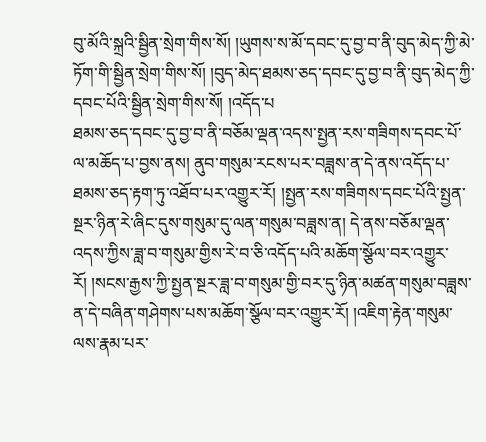བུ་མོའི་སྐྲའི་སྦྱིན་སྲེག་གིས་སོ། །ཡུགས་ས་མོ་དབང་དུ་བྱ་བ་ནི་བུད་མེད་ཀྱི་མེ་ཏོག་གི་སྦྱིན་སྲེག་གིས་སོ། །བུད་མེད་ཐམས་ཅད་དབང་དུ་བྱ་བ་ནི་བུད་མེད་ཀྱི་དབང་པོའི་སྦྱིན་སྲེག་གིས་སོ། །འདོད་པ
ཐམས་ཅད་དབང་དུ་བྱ་བ་ནི་བཅོམ་ལྡན་འདས་སྤྱན་རས་གཟིགས་དབང་པོ་ལ་མཆོད་པ་བྱས་ནས། ནུབ་གསུམ་རངས་པར་བཟླས་ན་དེ་ནས་འདོད་པ་ཐམས་ཅད་རྟག་ཏུ་འཐོབ་པར་འགྱུར་རོ། །སྤྱན་རས་གཟིགས་དབང་པོའི་སྤྱན་སྔར་ཉིན་རེ་ཞིང་དུས་གསུམ་དུ་ལན་གསུམ་བཟླས་ན། དེ་ནས་བཅོམ་ལྡན་འདས་ཀྱིས་ཟླ་བ་གསུམ་གྱིས་རེ་བ་ཅི་འདོད་པའི་མཆོག་སྩོལ་བར་འགྱུར་རོ། །སངས་རྒྱས་ཀྱི་སྤྱན་སྔར་ཟླ་བ་གསུམ་གྱི་བར་དུ་ཉིན་མཚན་གསུམ་བཟླས་ན་དེ་བཞིན་གཤེགས་པས་མཆོག་སྩོལ་བར་འགྱུར་རོ། །འཇིག་རྟེན་གསུམ་ལས་རྣམ་པར་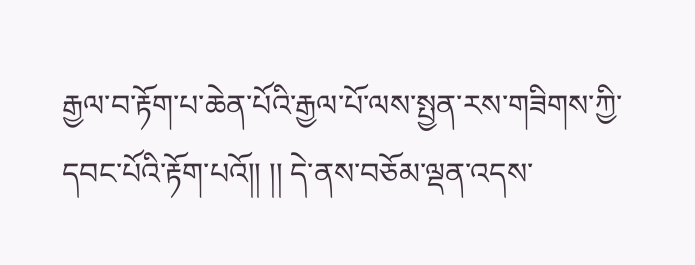རྒྱལ་བ་རྟོག་པ་ཆེན་པོའི་རྒྱལ་པོ་ལས་སྤྱན་རས་གཟིགས་ཀྱི་དབང་པོའི་རྟོག་པའོ།། །། དེ་ནས་བཅོམ་ལྡན་འདས་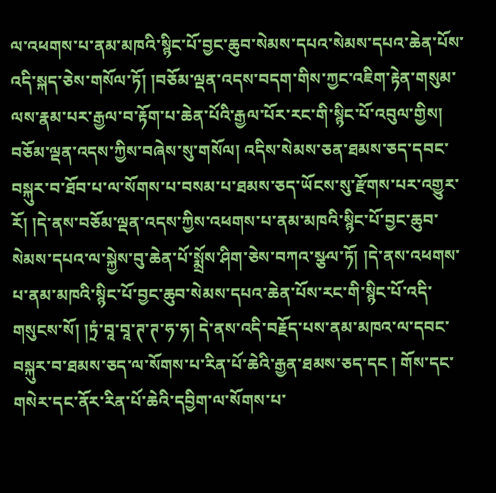ལ་འཕགས་པ་ནམ་མཁའི་སྙིང་པོ་བྱང་ཆུབ་སེམས་དཔའ་སེམས་དཔའ་ཆེན་པོས་འདི་སྐད་ཅེས་གསོལ་ཏོ། །བཅོམ་ལྡན་འདས་བདག་གིས་ཀྱང་འཇིག་རྟེན་གསུམ་ལས་རྣམ་པར་རྒྱལ་བ་རྟོག་པ་ཆེན་པོའི་རྒྱལ་པོར་རང་གི་སྙིང་པོ་འབུལ་གྱིས། བཅོམ་ལྡན་འདས་ཀྱིས་བཞེས་སུ་གསོལ། འདིས་སེམས་ཅན་ཐམས་ཅད་དབང་བསྐུར་བ་ཐོབ་པ་ལ་སོགས་པ་བསམ་པ་ཐམས་ཅད་ཡོངས་སུ་རྫོགས་པར་འགྱུར་རོ། །དེ་ནས་བཅོམ་ལྡན་འདས་ཀྱིས་འཕགས་པ་ནམ་མཁའི་སྙིང་པོ་བྱང་ཆུབ་སེམས་དཔའ་ལ་སྐྱེས་བུ་ཆེན་པོ་སྨྲོས་ཤིག་ཅེས་བཀའ་སྩལ་ཏོ། །དེ་ནས་འཕགས་པ་ནམ་མཁའི་སྙིང་པོ་བྱང་ཆུབ་སེམས་དཔའ་ཆེན་པོས་རང་གི་སྙིང་པོ་འདི་གསུངས་སོ། །ཏྲཾ་བཱ་བཱ་ཊ་ཊ་ཧ་ཧ། དེ་ནས་འདི་བརྗོད་པས་ནམ་མཁའ་ལ་དབང་བསྐུར་བ་ཐམས་ཅད་ལ་སོགས་པ་རིན་པོ་ཆེའི་རྒྱན་ཐམས་ཅད་དང ། གོས་དང་གསེར་དང་ནོར་རིན་པོ་ཆེའི་དབྱིག་ལ་སོགས་པ་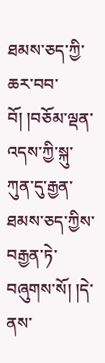ཐམས་ཅད་ཀྱི་ཆར་བབ་བོ། །བཅོམ་ལྡན་འདས་ཀྱི་སྐུ་ཀུན་དུ་རྒྱན་ཐམས་ཅད་ཀྱིས་བརྒྱན་ཏེ་བཞུགས་སོ། །དེ་ནས་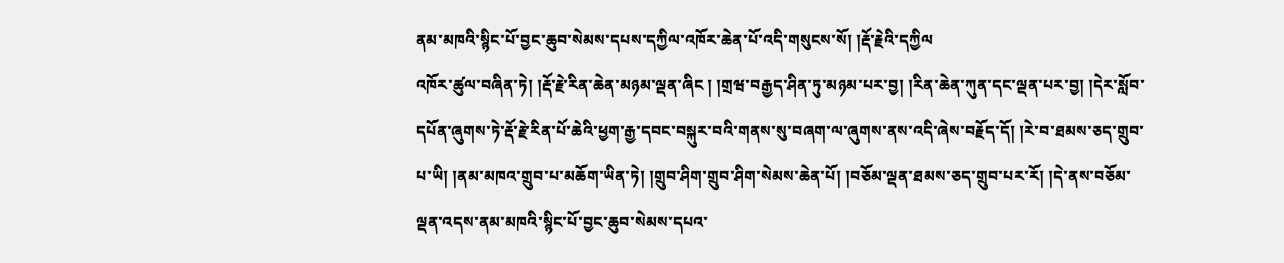ནམ་མཁའི་སྙིང་པོ་བྱང་ཆུབ་སེམས་དཔས་དཀྱིལ་འཁོར་ཆེན་པོ་འདི་གསུངས་སོ། །རྡོ་རྗེའི་དཀྱིལ
འཁོར་ཚུལ་བཞིན་ཏེ། །རྡོ་རྗེ་རིན་ཆེན་མཉམ་ལྡན་ཞིང ། །གྲཝ་བརྒྱད་ཤིན་ཏུ་མཉམ་པར་བྱ། །རིན་ཆེན་ཀུན་དང་ལྡན་པར་བྱ། །དེར་སློབ་དཔོན་ཞུགས་ཏེ་རྡོ་རྗེ་རིན་པོ་ཆེའི་ཕྱག་རྒྱ་དབང་བསྐུར་བའི་གནས་སུ་བཞག་ལ་ཞུགས་ནས་འདི་ཞེས་བརྗོད་དོ། །རེ་བ་ཐམས་ཅད་གྲུབ་པ་ཡི། །ནམ་མཁའ་གྲུབ་པ་མཆོག་ཡིན་ཏེ། །གྲུབ་ཤིག་གྲུབ་ཤིག་སེམས་ཆེན་པོ། །བཅོམ་ལྡན་ཐམས་ཅད་གྲུབ་པར་རོ། །དེ་ནས་བཅོམ་ལྡན་འདས་ནམ་མཁའི་སྙིང་པོ་བྱང་ཆུབ་སེམས་དཔའ་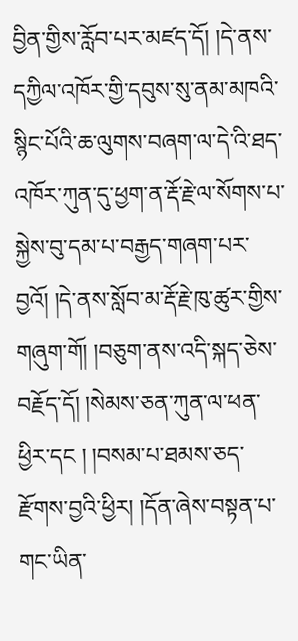བྱིན་གྱིས་རློབ་པར་མཛད་དོ། །དེ་ནས་དཀྱིལ་འཁོར་གྱི་དབུས་སུ་ནམ་མཁའི་སྙིང་པོའི་ཆ་ལུགས་བཞག་ལ་དེ་འི་ཐད་འཁོར་ཀུན་དུ་ཕྱག་ན་རྡོ་རྗེ་ལ་སོགས་པ་སྐྱེས་བུ་དམ་པ་བརྒྱད་གཞག་པར་བྱའོ། །དེ་ནས་སློབ་མ་རྡོ་རྗེ་ཁུ་ཚུར་གྱིས་གཞུག་གོ། །བཅུག་ནས་འདི་སྐད་ཅེས་བརྗོད་དོ། །སེམས་ཅན་ཀུན་ལ་ཕན་ཕྱིར་དང ། །བསམ་པ་ཐམས་ཅད་རྫོགས་བྱའི་ཕྱིར། །དོན་ཞེས་བསྟན་པ་གང་ཡིན་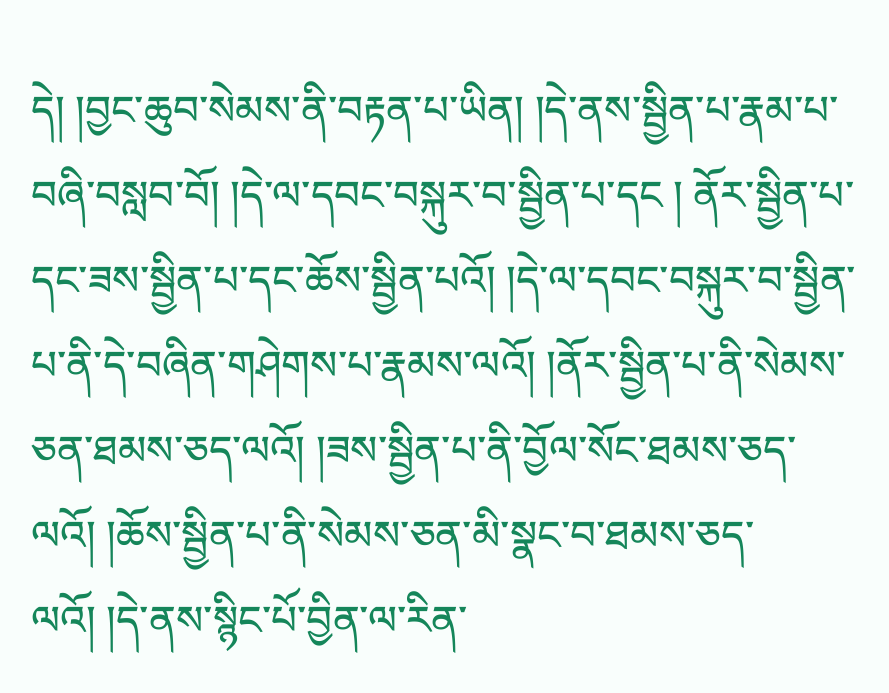དེ། །བྱང་ཆུབ་སེམས་ནི་བརྟན་པ་ཡིན། །དེ་ནས་སྦྱིན་པ་རྣམ་པ་བཞི་བསླབ་བོ། །དེ་ལ་དབང་བསྐུར་བ་སྦྱིན་པ་དང ། ནོར་སྦྱིན་པ་དང་ཟས་སྦྱིན་པ་དང་ཆོས་སྦྱིན་པའོ། །དེ་ལ་དབང་བསྐུར་བ་སྦྱིན་པ་ནི་དེ་བཞིན་གཤེགས་པ་རྣམས་ལའོ། །ནོར་སྦྱིན་པ་ནི་སེམས་ཅན་ཐམས་ཅད་ལའོ། །ཟས་སྦྱིན་པ་ནི་བྱོལ་སོང་ཐམས་ཅད་ལའོ། །ཆོས་སྦྱིན་པ་ནི་སེམས་ཅན་མི་སྣང་བ་ཐམས་ཅད་ལའོ། །དེ་ནས་སྙིང་པོ་བྱིན་ལ་རིན་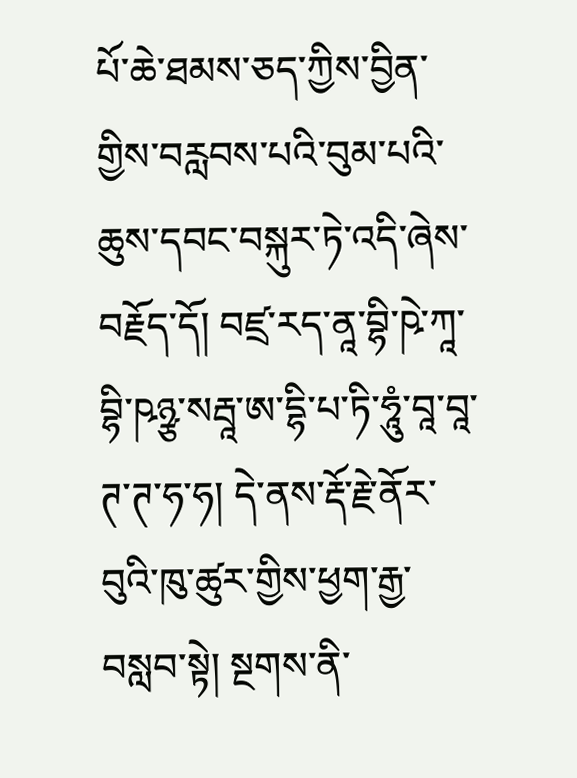པོ་ཆེ་ཐམས་ཅད་ཀྱིས་བྱིན་གྱིས་བརླབས་པའི་བུམ་པའི་ཆུས་དབང་བསྐུར་ཏེ་འདི་ཞེས་བརྗོད་དོ། བཛྲ་རད་ནཱ་བྷི་ཥེ་ཀཱ་བྷི་ཥཉྩ་སརྦཱ་ཨ་དྷི་པ་ཏི་ཧཱུཾ་བཱ་བཱ་ཊ་ཊ་ཧ་ཧ། དེ་ནས་རྡོ་རྗེ་ནོར་བུའི་ཁུ་ཚུར་གྱིས་ཕྱག་རྒྱ་བསླབ་སྟེ། སྔགས་ནི་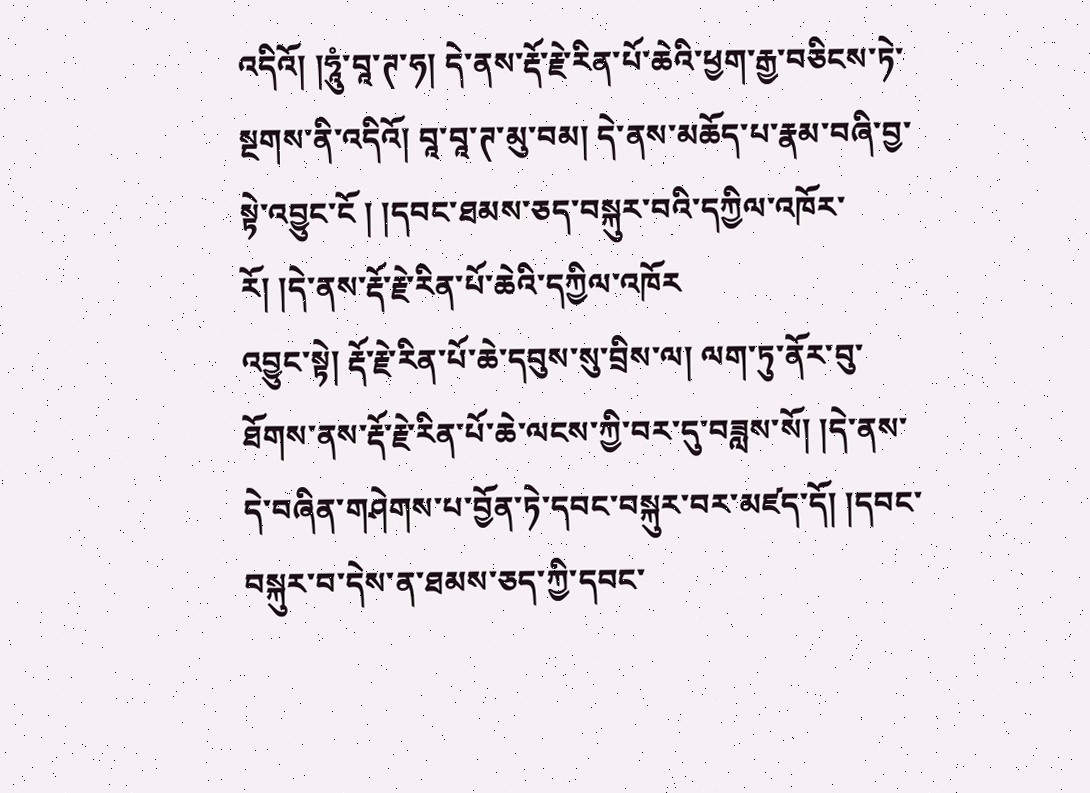འདིའོ། །ཧཱུཾ་བཱ་ཊ་ཧ། དེ་ནས་རྡོ་རྗེ་རིན་པོ་ཆེའི་ཕྱག་རྒྱ་བཅིངས་ཏེ་སྔགས་ནི་འདིའོ། བཱ་བཱ་ཊ་མུ་བམ། དེ་ནས་མཆོད་པ་རྣམ་བཞི་བྱ་སྟེ་འབྱུང་ངོ ། །དབང་ཐམས་ཅད་བསྐུར་བའི་དཀྱིལ་འཁོར་རོ། །དེ་ནས་རྡོ་རྗེ་རིན་པོ་ཆེའི་དཀྱིལ་འཁོར
འབྱུང་སྟེ། རྡོ་རྗེ་རིན་པོ་ཆེ་དབུས་སུ་བྲིས་ལ། ལག་ཏུ་ནོར་བུ་ཐོགས་ནས་རྡོ་རྗེ་རིན་པོ་ཆེ་ལངས་ཀྱི་བར་དུ་བཟླས་སོ། །དེ་ནས་དེ་བཞིན་གཤེགས་པ་བྱོན་ཏེ་དབང་བསྐུར་བར་མཛད་དོ། །དབང་བསྐུར་བ་དེས་ན་ཐམས་ཅད་ཀྱི་དབང་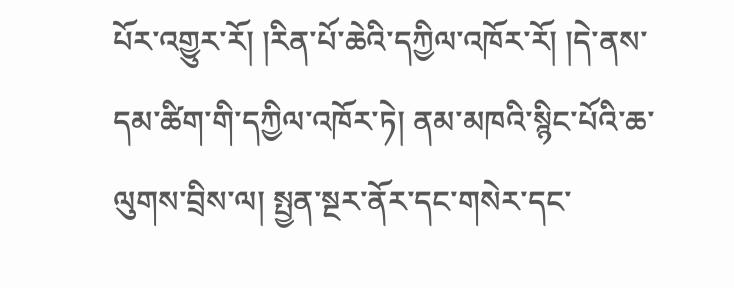པོར་འགྱུར་རོ། །རིན་པོ་ཆེའི་དཀྱིལ་འཁོར་རོ། །དེ་ནས་དམ་ཚིག་གི་དཀྱིལ་འཁོར་ཏེ། ནམ་མཁའི་སྙིང་པོའི་ཆ་ལུགས་བྲིས་ལ། སྤྱན་སྔར་ནོར་དང་གསེར་དང་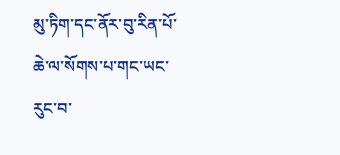མུ་ཏིག་དང་ནོར་བུ་རིན་པོ་ཆེ་ལ་སོགས་པ་གང་ཡང་རུང་བ་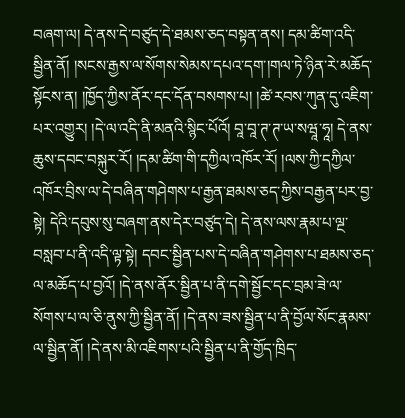བཞག་ལ། དེ་ནས་དེ་བཙུད་དེ་ཐམས་ཅད་བསྟན་ནས། དམ་ཚིག་འདི་སྦྱིན་ནོ། །སངས་རྒྱས་ལ་སོགས་སེམས་དཔའ་དག་།གལ་ཏེ་ཉིན་རེ་མཆོད་སྟོངས་ན། །ཁྱོད་ཀྱིས་ནོར་དང་དོན་བསགས་པ། །ཚེ་རབས་ཀུན་དུ་འཇིག་པར་འགྱུར། །དེ་ལ་འདི་ནི་མནའི་སྙིང་པོའོ། བཱ་བཱ་ཊ་ཊ་ཡ་སཝཱ་ཧཱ། དེ་ནས་ཆུས་དབང་བསྐུར་རོ། །དམ་ཚིག་གི་དཀྱིལ་འཁོར་རོ། །ལས་ཀྱི་དཀྱིལ་འཁོར་བྲིས་ལ་དེ་བཞིན་གཤེགས་པ་རྒྱན་ཐམས་ཅད་ཀྱིས་བརྒྱན་པར་བྱ་སྟེ། དེའི་དབུས་སུ་བཞག་ནས་དེར་བཙུད་དེ། དེ་ནས་ལས་རྣམ་པ་ལྔ་བསླབ་པ་ནི་འདི་ལྟ་སྟེ། དབང་སྦྱིན་པས་དེ་བཞིན་གཤེགས་པ་ཐམས་ཅད་ལ་མཆོད་པ་བྱའོ། །དེ་ནས་ནོར་སྦྱིན་པ་ནི་དགེ་སྦྱོང་དང་བྲམ་ཟེ་ལ་སོགས་པ་ལ་ཅི་ནུས་ཀྱི་སྦྱིན་ནོ། །དེ་ནས་ཟས་སྦྱིན་པ་ནི་བྱོལ་སོང་རྣམས་ལ་སྦྱིན་ནོ། །དེ་ནས་མི་འཇིགས་པའི་སྦྱིན་པ་ནི་གྱོད་ཁྲིད་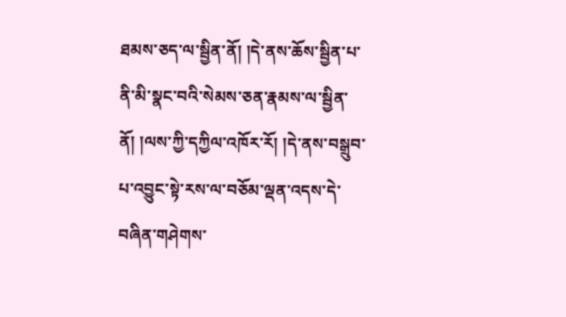ཐམས་ཅད་ལ་སྦྱིན་ནོ། །དེ་ནས་ཆོས་སྦྱིན་པ་ནི་མི་སྣང་བའི་སེམས་ཅན་རྣམས་ལ་སྦྱིན་ནོ། །ལས་ཀྱི་དཀྱིལ་འཁོར་རོ། །དེ་ནས་བསྒྲུབ་པ་འབྱུང་སྟེ་རས་ལ་བཅོམ་ལྡན་འདས་དེ་བཞིན་གཤེགས་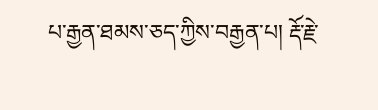པ་རྒྱན་ཐམས་ཅད་ཀྱིས་བརྒྱན་པ། རྡོ་རྗེ་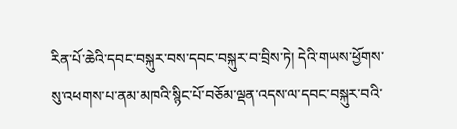རིན་པོ་ཆེའི་དབང་བསྐུར་བས་དབང་བསྐུར་བ་བྲིས་ཏེ། དེའི་གཡས་ཕྱོགས་སུ་འཕགས་པ་ནམ་མཁའི་སྙིང་པོ་བཅོམ་ལྡན་འདས་ལ་དབང་བསྐུར་བའི་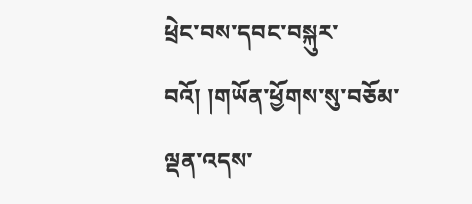ཕྲེང་བས་དབང་བསྐུར་བའོ། །གཡོན་ཕྱོགས་སུ་བཅོམ་ལྡན་འདས་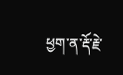ཕྱག་ན་རྡོ་རྗེ་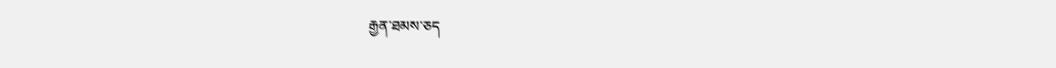རྒྱན་ཐམས་ཅད